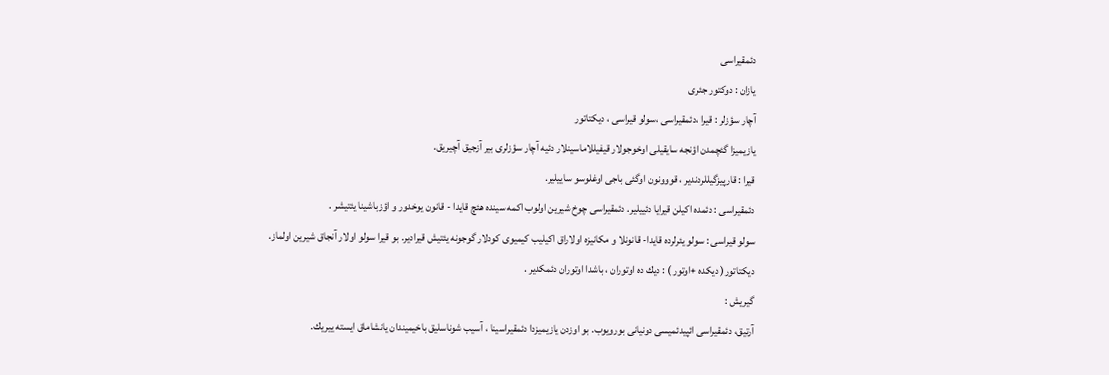دئمقیراسی
یازان : دوكتور جئری
آچار سؤزلر : قیرا ،دئمقیراسی ،سولو قیراسی ، دیكتاتور
یازیمیزا گئچمدن اؤنجه سایقیلی اوخوجولار قیفیللاماسینلار دئیه آچار سؤزلری بیر آزجیق آچیریق.
قیرا : قارپیزگیللردندیر ، قووونون اوگئی باجی اوغلوسو ساییلیر.
دئمقیراسی : دئمده اكیلن قیرایا دئییلیر. دئمقیراسی چوخ شیرین اولوب اكمه سینده هئچ قایدا - قانون یوخدور و اؤزباشینا یئتیشر .
سولو قیراسی : سولو یئرلرده قایدا- قانونلا و مكانیزه اولاراق اكیلیب كیمیوی كودلار گوجونه یئتیش قیرادیر. بو قیرا سولو اولار آنجاق شیرین اولماز.
دیكتاتور( دیكده +اوتور ) : دیك ده اوتوران ، باشدا اوتوران دئمكدیر .
گیریش :
آرتیق، دئمقیراسی ائپیدئمیسی دونیانی بورویوب. بو اوزدن یازیمیزدا دئمقیراسینا ، آسیب شوناسلیق باخیمیندان یانشاماق ایسته ییریك.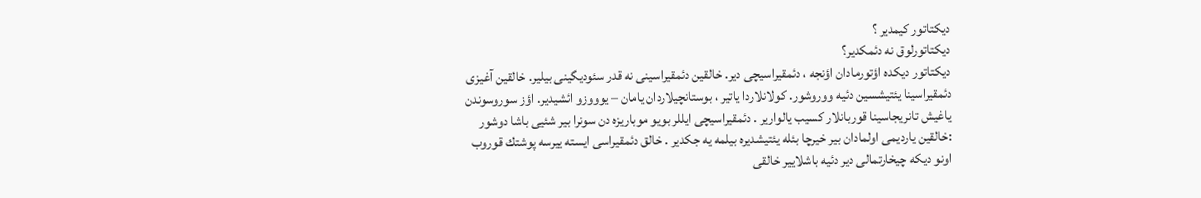دیكتاتور كیمدیر ؟
دیكتاتورلوق نه دئمكدیر؟
دیكتاتور دیكده اؤتورمادان اؤنجه ، دئمقیراسیچی دیر. خالقین دئمقیراسینی نه قدر سئودیگینی بیلیر. خالقین آغیزی دئمقیراسینا یئتیشسین دئیه ووروشور. كولانلاردا یاتیر ، بوستانچیلاردان یامان – یوووزو ائشیدیر. اؤز سوروسوندن یاغیش تانریجاسینا قوربانلار كسیب یالواریر . دئمقیراسیچی ایللر بویو موباریزه دن سونرا بیر شئیی باشا دوشور :خالقین یاردیمی اولمادان بیر خیرچا بئله یئتیشدیره بیلمه یه جكدیر . خالق دئمقیراسی ایسته ییرسه پوشتك قوروب اونو دیكه چیخارتمالی دیر دئیه باشلاییر خالقی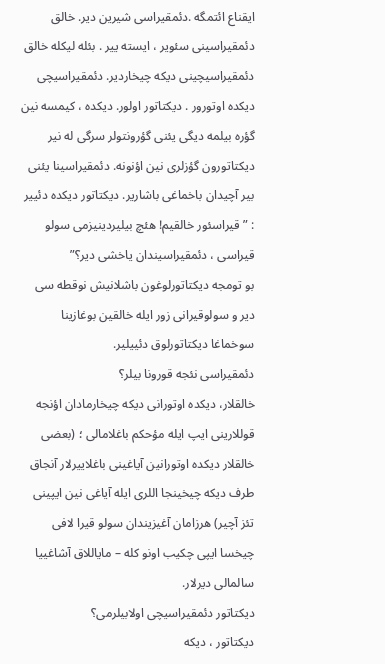ایقناع ائتمگه .دئمقیراسی شیرین دیر. خالق دئمقیراسینی سئویر ، ایسته ییر . بئله لیكله خالق دئمقیراسیچینی دیكه چیخاردیر. دئمقیراسیچی دیكده اوتورور . دیكتاتور اولور. دیكده ، كیمسه نین گؤره بیلمه دیگی یئنی گؤرونتولر سرگی له نیر دیكتاتورون گؤزلری نین اؤنونه. دئمقیراسینا یئنی بیر آچیدان باخماغی باشاریر. دیكتاتور دیكده دئییر : ” قیراسئور خالقیم! هئچ بیلیردینیزمی سولو قیراسی ، دئمقیراسیندان یاخشی دیر؟”
بو تومجه دیكتاتورلوغون باشلانیش نوقطه سی دیر و سولوقیرانی زور ایله خالقین بوغازینا سوخماغا دیكتاتورلوق دئییلیر.
دئمقیراسی نئجه قورونا بیلر؟
خالقلار، دیكده اوتورانی دیكه چیخارمادان اؤنجه قوللارینی ایپ ایله مؤحكم باغلامالی ؛ (بعضی خالقلار دیكده اوتورانین آیاغینی باغلاییرلار آنجاق طرف دیكه چیخینجا اللری ایله آیاغی نین ایپینی تئز آچیر) هرزامان آغیزیندان سولو قیرا لافی چیخسا ایپی چكیب اونو كله – مایاللاق آشاغییا سالمالی دیرلار.
دیكتاتور دئمقیراسیچی اولابیلرمی؟
دیكتاتور ، دیكه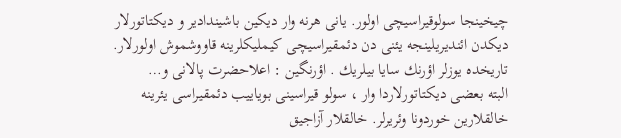چیخینجا سولوقیراسیچی اولور. یانی هرنه وار دیكین باشیندادیر و دیكتاتورلار دیكدن ائندیریلینجه یئنی دن دئمقیراسیچی كیملیكلرینه قاووشموش اولورلار. تاریخده یوزلر اؤرنك سایا بیلریك . اؤرنگین : اعلاحضرت پالانی و…
البته بعضی دیكتاتورلاردا وار ، سولو قیراسینی بویاییب دئمقیراسی یئرینه خالقلارین خوردونا وئریرلر. خالقلار آزاجیق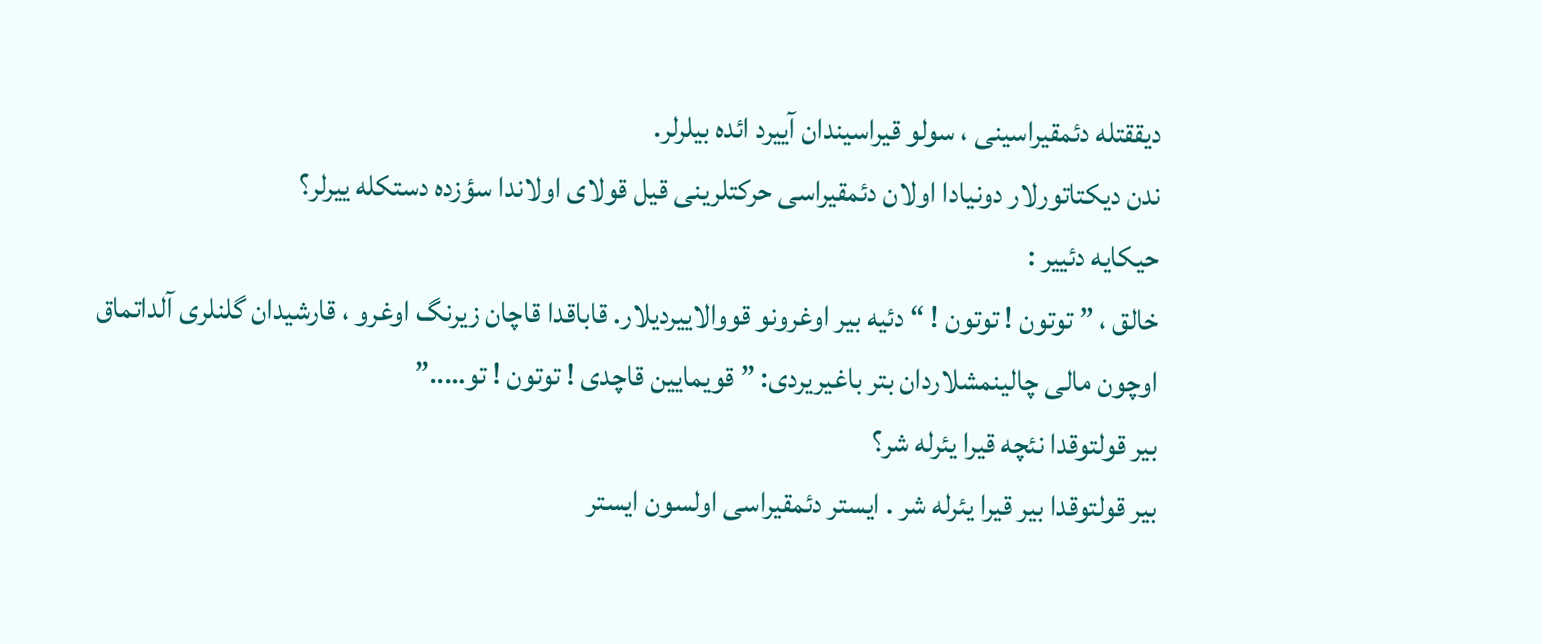دیققتله دئمقیراسینی ، سولو قیراسیندان آییرد ائده بیلرلر.
ندن دیكتاتورلار دونیادا اولان دئمقیراسی حركتلرینی قیل قولای اولاندا سؤزده دستكله ییرلر؟
حیكایه دئییر :
خالق ، ” توتون ! توتون ! “ دئیه بیر اوغرونو قووالاییردیلار. قاباقدا قاچان زیرنگ اوغرو ، قارشیدان گلنلری آلداتماق اوچون مالی چالینمشلاردان بتر باغیریردی: ” قویمایین قاچدی ! توتون ! تو…..”
بیر قولتوقدا نئچه قیرا یئرله شر؟
بیر قولتوقدا بیر قیرا یئرله شر . ایستر دئمقیراسی اولسون ایستر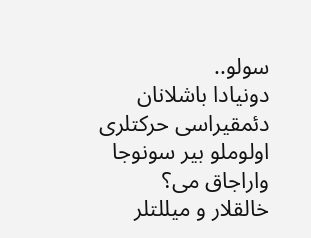سولو..
دونیادا باشلانان دئمقیراسی حركتلری اولوملو بیر سونوجا واراجاق می؟
خالقلار و میللتلر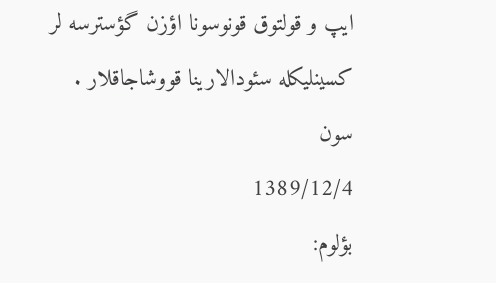ایپ و قولتوق قونوسونا اؤزن گؤسترسه لر كسینلیكله سئودالارینا قووشاجاقلار .
سون
1389/12/4
بؤلوم: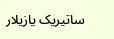ساتیریک یازیلار